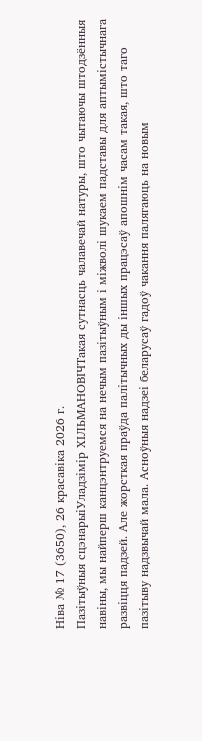Ніва № 17 (3650), 26 красавіка 2026 г.
Пазітыўныя сцэнарыіУладзімір ХІЛЬМАНОВІЧТакая сутнасць чалавечай натуры, што чытаючы штодзённыя навіны, мы найперш канцэнтруемся на нечым пазітыўным і міжволі шукаем падставы для аптымістычнага развіцця падзей. Але жорсткая праўда палітычных ды іншых працэсаў апошнім часам такая, што таго пазітыву надзвычай мала. Асноўныя надзеі беларусаў гадоў чакання палягаюць на новым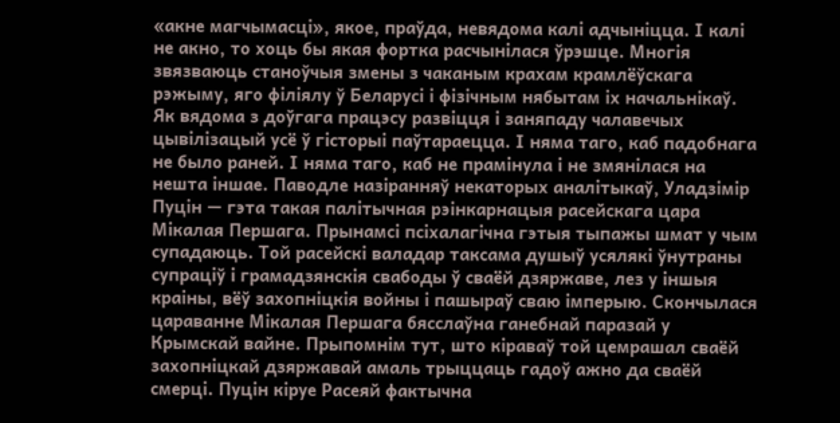«акне магчымасці», якое, праўда, невядома калі адчыніцца. І калі не акно, то хоць бы якая фортка расчынілася ўрэшце. Многія звязваюць станоўчыя змены з чаканым крахам крамлёўскага рэжыму, яго філіялу ў Беларусі і фізічным нябытам іх начальнікаў. Як вядома з доўгага працэсу развіцця і заняпаду чалавечых цывілізацый усё ў гісторыі паўтараецца. І няма таго, каб падобнага не было раней. І няма таго, каб не прамінула і не змянілася на нешта іншае. Паводле назіранняў некаторых аналітыкаў, Уладзімір Пуцін — гэта такая палітычная рэінкарнацыя расейскага цара Мікалая Першага. Прынамсі псіхалагічна гэтыя тыпажы шмат у чым супадаюць. Той расейскі валадар таксама душыў усялякі ўнутраны супраціў і грамадзянскія свабоды ў сваёй дзяржаве, лез у іншыя краіны, вёў захопніцкія войны і пашыраў сваю імперыю. Скончылася цараванне Мікалая Першага бясслаўна ганебнай паразай у Крымскай вайне. Прыпомнім тут, што кіраваў той цемрашал сваёй захопніцкай дзяржавай амаль трыццаць гадоў ажно да сваёй смерці. Пуцін кіруе Расеяй фактычна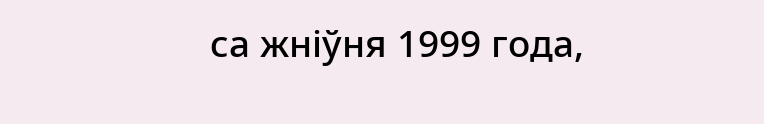са жніўня 1999 года,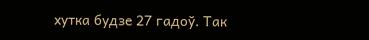хутка будзе 27 гадоў. Так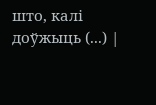што, калі доўжыць (...) |